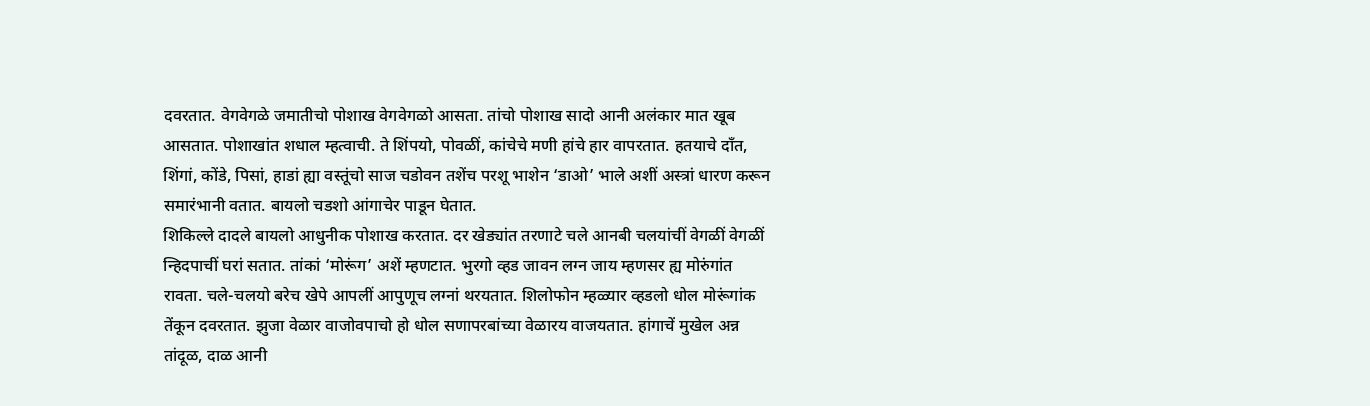दवरतात. वेगवेगळे जमातीचो पोशाख वेगवेगळो आसता. तांचो पोशाख सादो आनी अलंकार मात खूब आसतात. पोशाखांत शधाल म्हत्वाची. ते शिंपयो, पोवळीं, कांचेचे मणी हांचे हार वापरतात. हतयाचे दाँत, शिंगां, कोंडे, पिसां, हाडां ह्या वस्तूंचो साज चडोवन तशेंच परशू भाशेन ‘डाओ’ भाले अशीं अस्त्रां धारण करून समारंभानी वतात. बायलो चडशो आंगाचेर पाडून घेतात.
शिकिल्ले दादले बायलो आधुनीक पोशाख करतात. दर खेड्यांत तरणाटे चले आनबी चलयांचीं वेगळीं वेगळीं न्हिदपाचीं घरां सतात. तांकां ‘मोरूंग’ अशें म्हणटात. भुरगो व्हड जावन लग्न जाय म्हणसर ह्य मोरुंगांत रावता. चले-चलयो बरेच खेपे आपलीं आपुणूच लग्नां थरयतात. शिलोफोन म्हळ्यार व्हडलो धोल मोरूंगांक तेंकून दवरतात. झुजा वेळार वाजोवपाचो हो धोल सणापरबांच्या वेळारय वाजयतात. हांगाचें मुखेल अन्न तांदूळ, दाळ आनी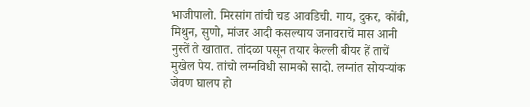भाजीपालो. मिरसांग तांची चड आवडिची. गाय, दुकर, कोंबी, मिथुन, सुणो, मांजर आदी कसल्याय जनावराचें मास आनी नुस्तें ते खातात. तांदळा पसून तयार केल्ली बीयर हें ताचें मुखेल पेय. तांचो लग्नविधी सामको सादो. लग्नांत सोयऱ्यांक जेवण घालप हो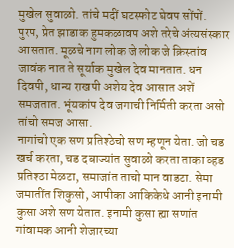मुखेल सुवाळो. तांचे मदीं घटस्फोट घेवप सोंपों. पुरप, प्रेत झाडाक हुमकळावप अशे तरेचे अंत्यसंस्कार आसतात. मूळचे नाग लोक जे लोक जे क्रिस्तांव जावंक नात ते सूर्याक मुखेल देव मानतात. धन दिवपी, धान्य राखपी अशेय देव आसात अशें समजतात. भूंयकांप देव जगाची निर्मिती करता असो तांचो समज आसा.
नागांचो एक सण प्रतिश्ठेचो सण म्हणून येता. जो चड खर्च करता, चड दबाज्यांत सुवाळो करता ताका व्हड प्रतिश्ठा मेळटा, समाजांत ताचो मान वाडटा. सेमा जमातींत शिकुसो, आपीका आकिकेधे आनी इनामी कुसा अशे सण येतात. इनामी कुसा ह्या सणांत गांवामक आनी शेजारच्या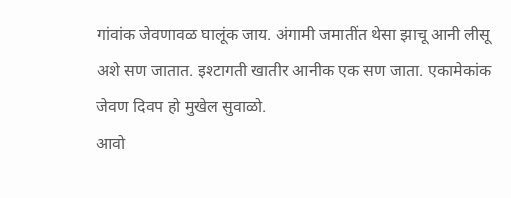गांवांक जेवणावळ घालूंक जाय. अंगामी जमातींत थेसा झाचू आनी लीसू अशे सण जातात. इश्टागती खातीर आनीक एक सण जाता. एकामेकांक जेवण दिवप हो मुखेल सुवाळो.
आवो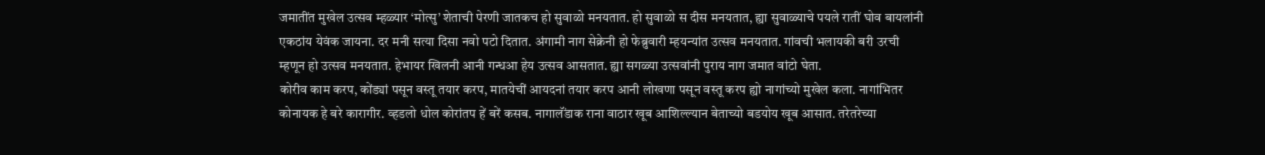जमातींत मुखेल उत्सव म्हळ्यार ‘मोत्सु’ शेताची पेरणी जातकच हो सुवाळो मनयतात. हो सुवाळो स दीस मनयतात, ह्या सुवाळ्याचे पयले रातीं घोव बायलांनी एकठांय येवंक जायना. दर मनी सत्या दिसा नवो पटो दितात. अंगामी नाग सेक्रेनी हो फेब्रुवारी म्हयन्यांत उत्सव मनयतात. गांवची भलायकी बरी उरची म्हणून हो उत्सव मनयतात. हेभायर खिलनी आनी गन्धआ हेय उत्सव आसतात. ह्या सगळ्या उत्सवांनी पुराय नाग जमात वांटो घेता.
कोरीव काम करप, कोंड्यां पसून वस्तू तयार करप, मातयेचीं आयदनां तयार करप आनी लोखणा पसून वस्तू करप ह्यो नागांच्यो मुखेल कला. नागांभितर कोनायक हे बरे कारागीर. व्हडलो धोल कोरांतप हें बरें कसब. नागालॅंडाक राना वाठार खूब आशिल्ल्यान बेताच्यो बडयोय खूब आसात. तरेतरेच्या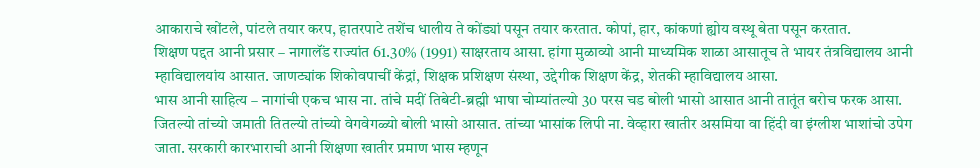आकाराचे खोंटले, पांटले तयार करप, हातरपाटे तशेंच धालीय ते कोंड्यां पसून तयार करतात. कोपां, हार, कांकणां ह्योय वस्थू बेता पसून करतात.
शिक्षण पद्दत आनी प्रसार – नागालॅंड राज्यांत 61.30% (1991) साक्षरताय आसा. हांगा मुळाव्यो आनी माध्यमिक शाळा आसातूच ते भायर तंत्रविद्यालय आनी म्हाविद्यालयांय आसात. जाणट्यांक शिकोवपाचीं केंद्रां, शिक्षक प्रशिक्षण संस्था, उद्देगीक शिक्षण केंद्र, शेतकी म्हाविद्यालय आसा.
भास आनी साहित्य – नागांची एकच भास ना. तांचे मदीं तिबेटी-ब्रह्मी भाषा चोम्यांतल्यो 30 परस चड बोली भासो आसात आनी तातूंत बरोच फरक आसा. जितल्यो तांच्यो जमाती तितल्यो तांच्यो वेगवेगळ्यो बोली भासो आसात. तांच्या भासांक लिपी ना. वेव्हारा खातीर असमिया वा हिंदी वा इंग्लीश भाशांचो उपेग जाता. सरकारी कारभाराची आनी शिक्षणा खातीर प्रमाण भास म्हणून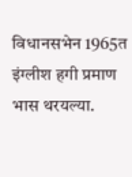विधानसभेन 1965त इंग्लीश हगी प्रमाण भास थरयल्या.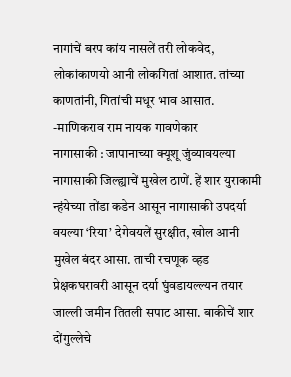नागांचें बरप कांय नासलें तरी लोकवेद, लोकांकाणयो आनी लोकगितां आशात. तांच्या काणतांनी, गितांची मधूर भाव आसात. -माणिकराव राम नायक गावणेकार
नागासाकी : जापानाच्या क्यूशू जुंव्यावयल्या नागासाकी जिल्ह्याचें मुखेल ठाणें. हें शार युराकामी न्हंयेच्या तोंडा कडेन आसून नागासाकी उपदर्या वयल्या ‘रिया’ देगेवयलें सुरक्षीत, खोल आनी मुखेल बंदर आसा. ताची रचणूक व्हड प्रेक्षकघरावरी आसून दर्या घुंवडायल्ल्यन तयार जाल्ली जमीन तितली सपाट आसा. बाकीचें शार दोंगुल्लेचे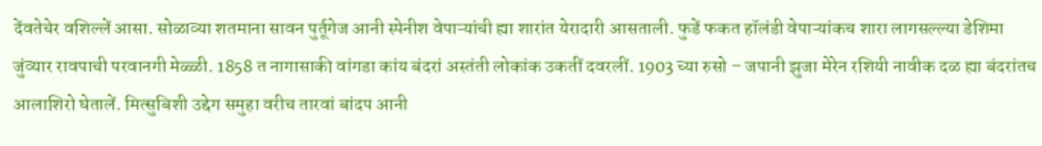देंवतेचेर वशिल्लें आसा. सोळाव्या शतमाना सावन पुर्तूगेज आनी स्पेनीश वेपाऱ्यांची ह्या शारांत येरादारी आसताली. फुडें फकत हॉलंडी वेपाऱ्यांकच शारा लागसल्ल्या डेशिमा जुंव्यार रावपाची परवानगी मेळ्ळी. 1858 त नागासाकी वांगडा कांय बंदरां अस्तंती लोकांक उकतीं दवरलीं. 1903 च्या रुसो – जपानी झुजा मेरेन रशियी नावीक दळ ह्या बंदरांतच आलाशिरो घेतालें. मित्सुबिशी उद्देग समुहा वरीच तारवां बांदप आनी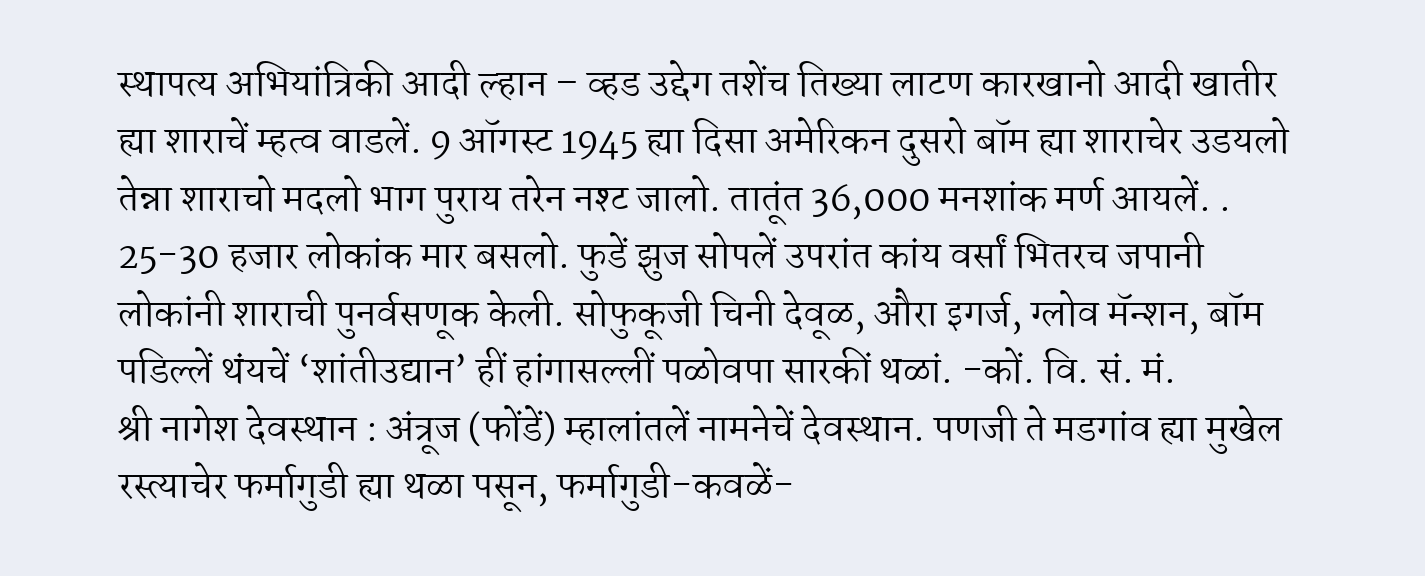स्थापत्य अभियांत्रिकी आदी ल्हान – व्हड उद्देग तशेंच तिख्या लाटण कारखानो आदी खातीर ह्या शाराचें म्हत्व वाडलें. 9 ऑगस्ट 1945 ह्या दिसा अमेरिकन दुसरो बॉम ह्या शाराचेर उडयलो तेन्ना शाराचो मदलो भाग पुराय तरेन नश्ट जालो. तातूंत 36,000 मनशांक मर्ण आयलें. . 25-30 हजार लोकांक मार बसलो. फुडें झुज सोपलें उपरांत कांय वर्सां भितरच जपानी लोकांनी शाराची पुनर्वसणूक केली. सोफुकूजी चिनी देवूळ, औरा इगर्ज, ग्लोव मॅन्शन, बॉम पडिल्लें थंयचें ‘शांतीउद्यान’ हीं हांगासल्लीं पळोवपा सारकीं थळां. -कों. वि. सं. मं.
श्री नागेश देवस्थान : अंत्रूज (फोंडें) म्हालांतलें नामनेचें देवस्थान. पणजी ते मडगांव ह्या मुखेल रस्त्याचेर फर्मागुडी ह्या थळा पसून, फर्मागुडी-कवळें-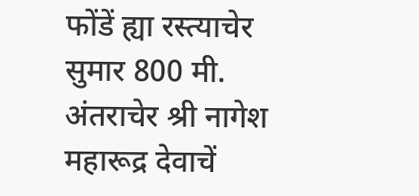फोंडें ह्या रस्त्याचेर सुमार 800 मी. अंतराचेर श्री नागेश महारूद्र देवाचें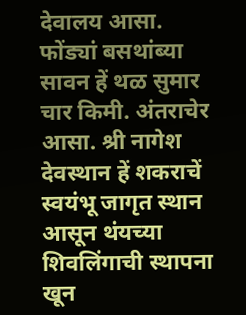देवालय आसा. फोंड्यां बसथांब्या सावन हें थळ सुमार चार किमी. अंतराचेर आसा. श्री नागेश देवस्थान हें शकराचें स्वयंभू जागृत स्थान आसून थंयच्या शिवलिंगाची स्थापना खून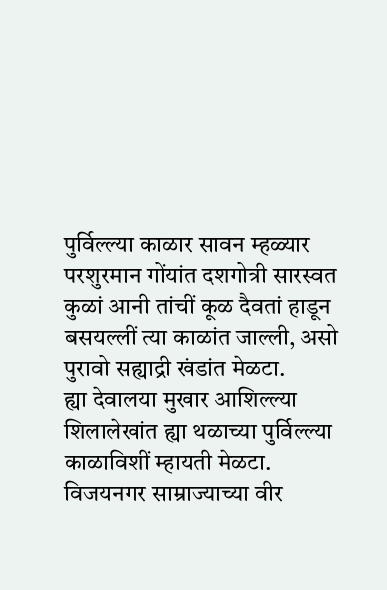पुर्विल्ल्या काळार सावन म्हळ्यार परशुरमान गोंयांत दशगोत्री सारस्वत कुळां आनी तांचीं कूळ दैवतां हाडून बसयल्लीं त्या काळांत जाल्ली, असो पुरावो सह्याद्री खंडांत मेळटा.
ह्या देवालया मुखार आशिल्ल्या शिलालेखांत ह्या थळाच्या पुर्विल्ल्या काळाविशीं म्हायती मेळटा. विजयनगर साम्राज्याच्या वीर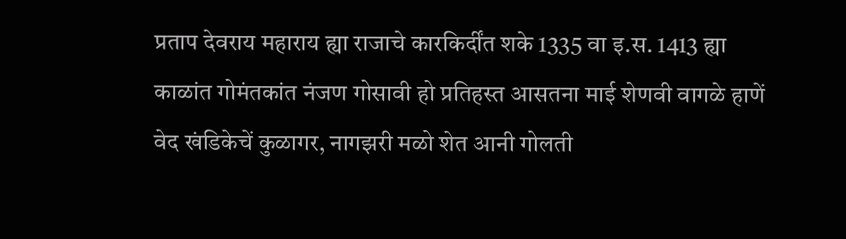प्रताप देवराय महाराय ह्या राजाचे कारकिर्दींत शके 1335 वा इ.स. 1413 ह्या काळांत गोमंतकांत नंजण गोसावी हो प्रतिहस्त आसतना माई शेणवी वागळे हाणें वेद खंडिकेचें कुळागर, नागझरी मळो शेत आनी गोलती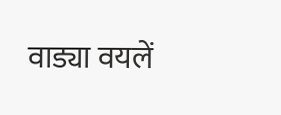वाड्या वयलें